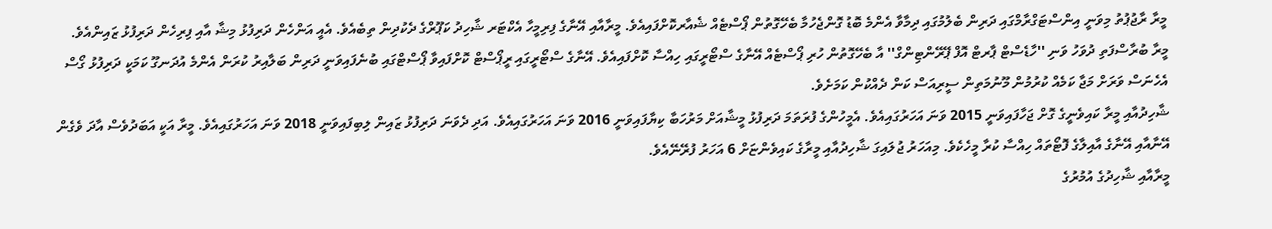މީރާ ރާޖުޕުތު މިވަނީ އިންސްޓަގްރާމްގައި ދަރިން ބެލުމުގައި ދިމާވާ އެންމެ ބޮޑު ގޮންޖެހުމާ ބެހޭގޮތުން ޕޯސްޓެއް ޝެއާރކޮށްފައިއެވެ. މީރާއާއި އޭނާގެ ފިރިމީހާ އެކްޓަރ ޝާހިދު ކަޕޫރްގެ ދެކުދިން ތިބެއެވެ. އެއީ އަންހެން ދަރިފުޅު މިޝާ އާއި ފިރިހެން ދަރިފުޅު ޒައިންއެވެ.
މީރާ ބުރާސްފަތި ދުވަހު ވަނި ''ހާޑެސްޓް ޕާރޓް އޮފް ޕޭރޭންޓިންގް'' އާ ބެހޭގޮތުން ހުރި ޕޯސްޓެއް އޭނާގެ ސްޓޯރީގައި ހިއްސާ ކޮށްފައިއެވެ. އޭނާގެ ސްޓޯރީގައި ރީޕޯސްޓް ކޮށްފައިވާ ޕޯސްޓްގައި ބުނެފައިވަނީ ދަރިން ބަލާއިރު ކުރަން އެންމެ އުދަނގޫ ކަމަކީ ދަރިފުޅު ގޯސް އެހެނަސް ވަރަށް މަޖާ ކަމެއް ކުރުމުން މޫނުމަތިން ސީރިއަސް ކަން ދެއްކުން ކަމަށެވެ.
ޝާހިދުއާއި މީރާ ކައިވެނީގެ ގޮށް ޖަހާފައިވަނީ 2015 ވަނަ އަހަރުގައިއެވެ. އެމީހުންގެ ފުރަތަމަ ދަރިފުޅު މީޝާއަށް މަރުހަބާ ކިޔާފައިވަނީ 2016 ވަނަ އަހަރުގައިއެވެ. އަދި ދެވަނަ ދަރިފުޅު ޒައިން ލިބިފައިވަނީ 2018 ވަނަ އަހަރުގައިއެވެ. މީރާ އަކީ އަބަދުވެސް އާދަ ވެގެން އޭނާއާއި އޭނާގެ އާއިލާގެ ފޮޓޯތައް ހިއްސާ ކުރާ މީހެކެވެ. މިއަހަރު ޖުލައިގަ ޝާހިދުއާއި މީރާގެ ކައިވެންޏަށް 6 އަހަރު ފުރޭނޭއެވެ.
މީރާއާއި ޝާހިދުގެ އުމުރުގެ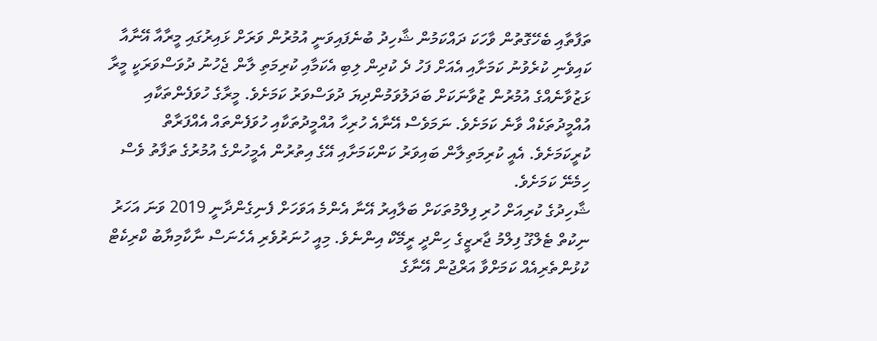ތަފާތާއި ބެހޭގޮތުން ވާހަކަ ދައްކަމުން ޝާހިދު ބުނެފައިވަނީ އުމުރުން ވަރަށް ޅައިރުގައި މީރާއާ އޭނާއާ ކައިވެނި ކުރެވުނު ކަމަށާއި އެއަށް ފަހު ދެ ކުދިން ލިބި އެކަމާއި ކުރިމަތި ލާން ޖެހުނު ދުވަސްވަރަކީ މީރާ ޅަޒުވާނެއްގެ އުމުރުން ޒުވާނަކަށް ބަދަލުވަމުންދިޔަ ދުވަސްވަރު ކަމަށެވެ. މީރާގެ ހުވަފެންތަކާއި އުއްމީދުތަކެއް ވާނެ ކަމަށެވެ. ނަމަވެސް އޭނާއެ ހުރިހާ އުއްމީދުތަކާއި ހުވަފެންތައް އެއްފަރާތް ކުރީކަމަށެވެ. އެއީ ކުރިމަތިލާން ބައިވަރު ކަންކަމަށާއި އޭގެ އިތުރުން އެމީހުންގެ އުމުރުގެ ތަފާތު ވެސް ހިމެނޭ ކަމަށެވެ.
ޝާހިދުގެ ކުރިއަށް ހުރި ފިލްމުތަކަށް ބަލާއިރު އޭނާ އެންމެ އަވަހަށް ފެނިގެންދާނީ 2019 ވަނަ އަހަރު ނިކުތް ޓެލްގޫ ފިލްމު ޖާރޒީގެ ހިންދީ ރީމޭކް އިންނެވެ. މިއީ ހުނަރުވެރި އެހެނަސް ނާކާމިޔާބު ކްރިކެޓް ކުޅުންތެރިއެއް ކަމަށްވާ އަރްޖުން އޭނާގެ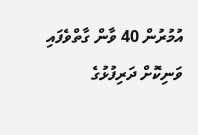އުމުރުން 40 ވާން ގާތްވެފައި ވަނިކޮށް ދަރިފުޅުގެ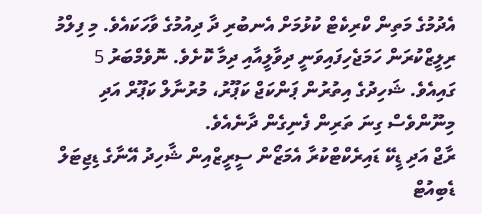އެދުމުގެ މަތިން ކްރިކެޓް ކުޅުމަށް އެނބުރި ދާ ދިއުމުގެ ވާހަކައެވެ. މި ފިލްމު ރިލީޒްކުރަން ހަމަޖެހިފައިވަނީ ދިވާލީއާއި ދިމާ ކޮށެވެ. ނޮވެމްބަރު 5 ގައިއެވެ. ޝަހިދުގެ އިތުރުން ޕަންކަޖް ކަޕޫރު، މުރުނާލް ކަޕޫރް އަދި މިނޫންވެސް ގިނަ ތަރިން ފެނިގެން ދާނެއެވެ.
ރާޖް އަދި ޑީކޭ ޑައިރެކްޓްކުރާ އެމަޒޯން ސީރީޒްއިން ޝާހިދު އޭނާގެ ޑިޖިޓަލް ޑެބިއުޓް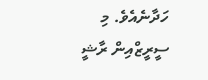ހަދާނެއެވެ. މި ސީރީޒްއިން ރާޝީ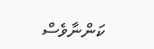ކަންނާވެސް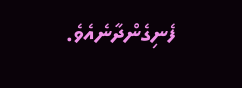ފެނިގެންދާނެއެވެ.